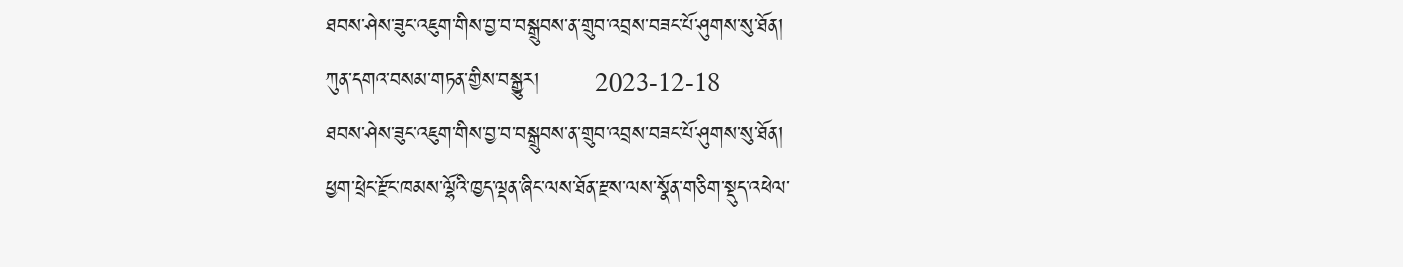ཐབས་ཤེས་ཟུང་འཇུག་གིས་བྱ་བ་བསྒྲུབས་ན་གྲུབ་འབྲས་བཟང་པོ་ཤུགས་སུ་ཐོན།
ཀུན་དགའ་བསམ་གཏན་གྱིས་བསྒྱུར།        2023-12-18
ཐབས་ཤེས་ཟུང་འཇུག་གིས་བྱ་བ་བསྒྲུབས་ན་གྲུབ་འབྲས་བཟང་པོ་ཤུགས་སུ་ཐོན།
ཕྱག་ཕྲེང་རྫོང་ཁམས་ལྷོའི་ཁྱད་ལྡན་ཞིང་ལས་ཐོན་རྫས་ལས་སྣོན་གཅིག་སྡུད་འཕེལ་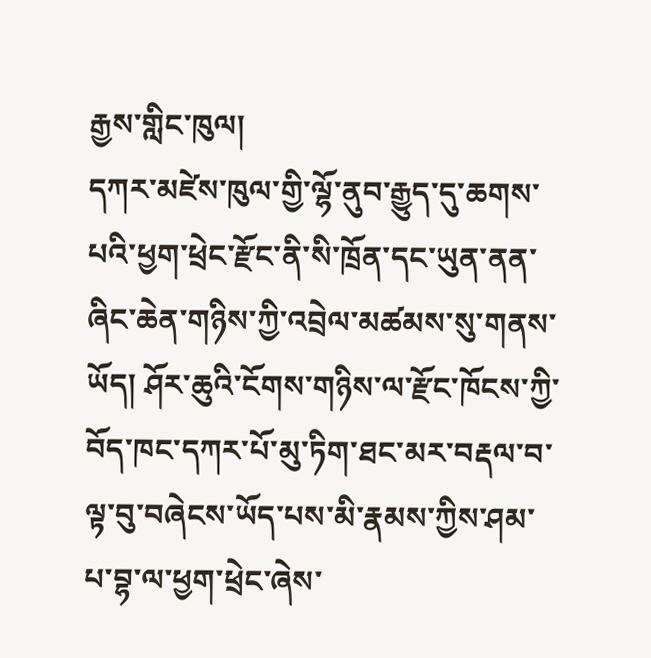རྒྱས་གླིང་ཁུལ།
དཀར་མཛེས་ཁུལ་གྱི་ལྷོ་ནུབ་རྒྱུད་དུ་ཆགས་པའི་ཕྱག་ཕྲེང་རྫོང་ནི་སི་ཁྲོན་དང་ཡུན་ནན་ཞིང་ཆེན་གཉིས་ཀྱི་འབྲེལ་མཚམས་སུ་གནས་ཡོད། ཤོར་ཆུའི་ངོགས་གཉིས་ལ་རྫོང་ཁོངས་ཀྱི་བོད་ཁང་དཀར་པོ་མུ་ཏིག་ཐང་མར་བརྡལ་བ་ལྟ་བུ་བཞེངས་ཡོད་པས་མི་རྣམས་ཀྱིས་ཤམ་པ་བྷ་ལ་ཕྱག་ཕྲེང་ཞེས་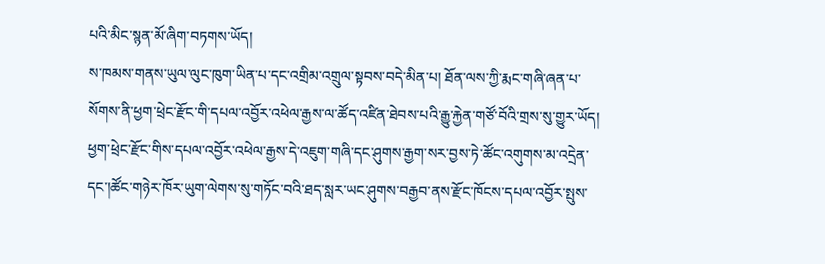པའི་མིང་སྙན་མོ་ཞིག་བཏགས་ཡོད།
ས་ཁམས་གནས་ཡུལ་ལུང་ཁུག་ཡིན་པ་དང་འགྲིམ་འགྲུལ་སྟབས་བདེ་མིན་པ། ཐོན་ལས་ཀྱི་རྨང་གཞི་ཞན་པ་སོགས་ནི་ཕྱག་ཕྲེང་རྫོང་གི་དཔལ་འབྱོར་འཕེལ་རྒྱས་ལ་ཚོད་འཛིན་ཐེབས་པའི་རྒྱུ་རྐྱེན་གཙོ་བོའི་གྲས་སུ་གྱུར་ཡོད། ཕྱག་ཕྲེང་རྫོང་གིས་དཔལ་འབྱོར་འཕེལ་རྒྱས་དེ་འཇུག་གཞི་དང་ཤུགས་རྒྱག་སར་བྱས་ཏེ་ཚོང་འགུགས་མ་འདྲེན་དང་།ཚོང་གཉེར་ཁོར་ཡུག་ལེགས་སུ་གཏོང་བའི་ཐད་སླར་ཡང་ཤུགས་བརྒྱབ་ནས་རྫོང་ཁོངས་དཔལ་འབྱོར་སྤུས་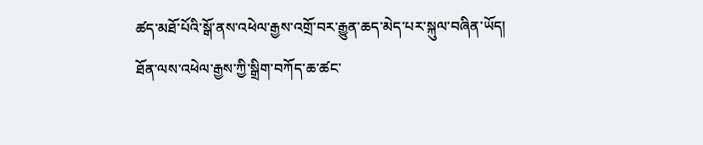ཚད་མཐོ་པོའི་སྒོ་ནས་འཕེལ་རྒྱས་འགྲོ་བར་རྒྱུན་ཆད་མེད་པར་སྐུལ་བཞིན་ཡོད།
ཐོན་ལས་འཕེལ་རྒྱས་ཀྱི་སྒྲིག་བཀོད་ཆ་ཚང་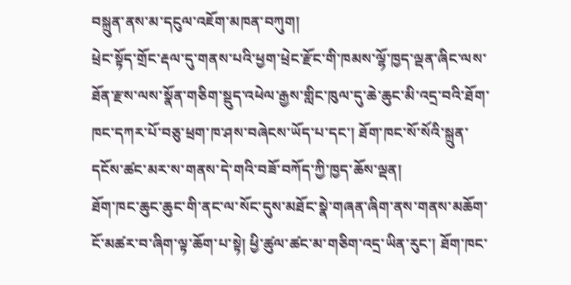བསྐྲུན་ནས་མ་དངུལ་འཇོག་མཁན་བཀུག།
ཕྲེང་སྟོད་གྲོང་རྡལ་དུ་གནས་པའི་ཕྱག་ཕྲེང་རྫོང་གི་ཁམས་ལྷོ་ཁྱད་ལྡན་ཞིང་ལས་ཐོན་རྫས་ལས་སྣོན་གཅིག་སྡུད་འཕེལ་རྒྱས་གླིང་ཁུལ་དུ་ཆེ་ཆུང་མི་འདྲ་བའི་ཐོག་ཁང་དཀར་པོ་བཅུ་ཕྲག་ཁ་ཤས་བཞེངས་ཡོད་པ་དང་། ཐོག་ཁང་སོ་སོའི་སྐྲུན་དངོས་ཚང་མར་ས་གནས་དེ་གའི་བཟོ་བཀོད་ཀྱི་ཁྱད་ཆོས་ལྡན།
ཐོག་ཁང་ཆུང་ཆུང་གི་ནང་ལ་སོང་དུས་མཐོང་སྣེ་གཞན་ཞིག་ནས་གནས་མཆོག་ངོ་མཚར་བ་ཞིག་ལྟ་ཆོག་པ་སྟེ། ཕྱི་ཚུལ་ཚང་མ་གཅིག་འདྲ་ཡིན་རུང་། ཐོག་ཁང་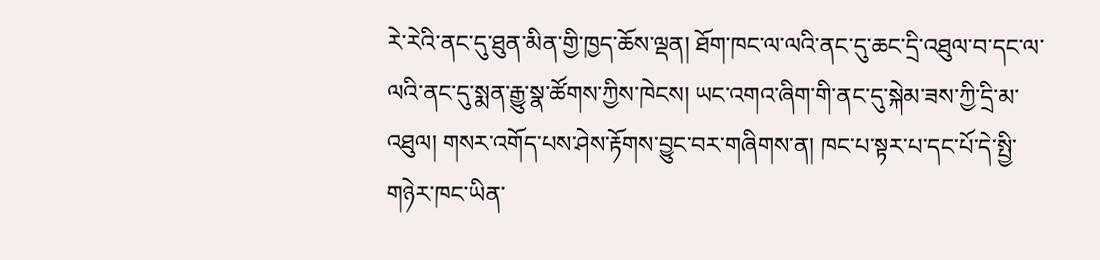རེ་རེའི་ནང་དུ་ཐུན་མིན་གྱི་ཁྱད་ཆོས་ལྡན། ཐོག་ཁང་ལ་ལའི་ནང་དུ་ཆང་དྲི་འཐུལ་བ་དང་ལ་ལའི་ནང་དུ་སྨན་རྒྱུ་སྣ་ཚོགས་ཀྱིས་ཁེངས། ཡང་འགའ་ཞིག་གི་ནང་དུ་སྐེམ་ཟས་ཀྱི་དྲི་མ་འཐུལ། གསར་འགོད་པས་ཤེས་རྟོགས་བྱུང་བར་གཞིགས་ན། ཁང་པ་སྟར་པ་དང་པོ་དེ་སྤྱི་གཉེར་ཁང་ཡིན་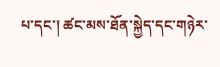པ་དང་། ཚང་མས་ཐོན་སྐྱེད་དང་གཉེར་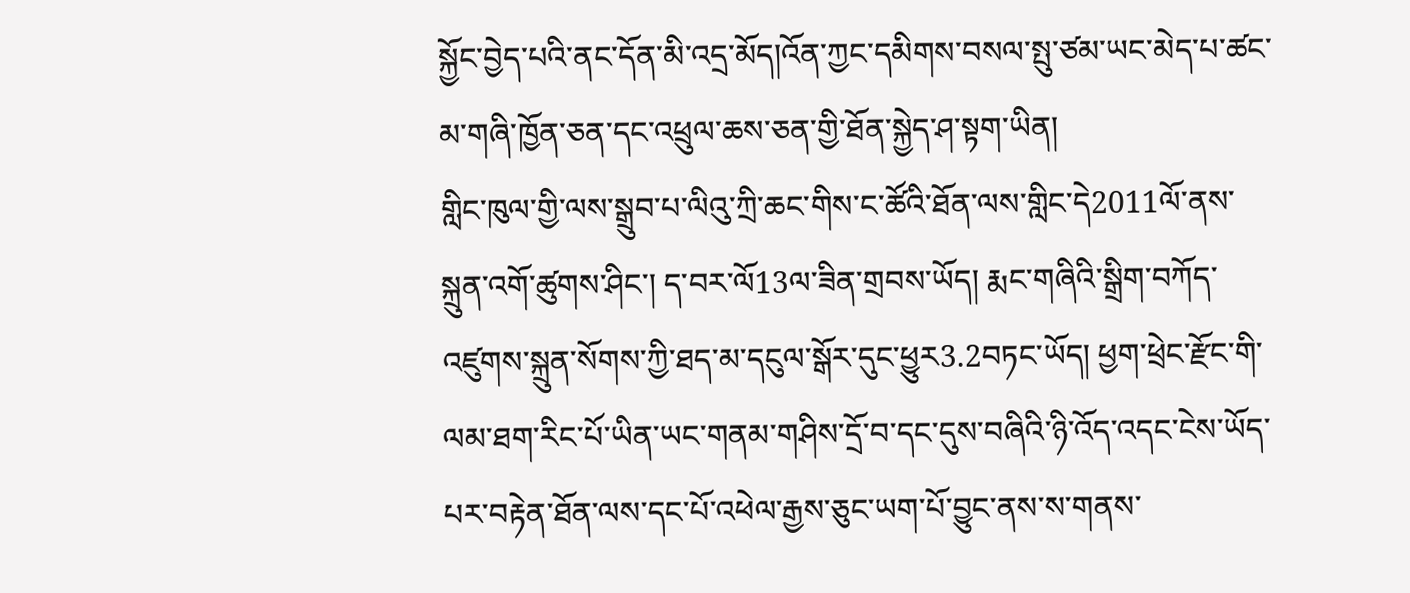སྐྱོང་བྱེད་པའི་ནང་དོན་མི་འདྲ་མོད།འོན་ཀྱང་དམིགས་བསལ་སྤུ་ཙམ་ཡང་མེད་པ་ཚང་མ་གཞི་ཁྱོན་ཅན་དང་འཕྲུལ་ཆས་ཅན་གྱི་ཐོན་སྐྱེད་ཤ་སྟག་ཡིན།
གླིང་ཁུལ་གྱི་ལས་སྒྲུབ་པ་ལིའུ་ཀྲི་ཆང་གིས་ང་ཚོའི་ཐོན་ལས་གླིང་དེ2011ལོ་ནས་སྐྲུན་འགོ་ཚུགས་ཤིང་། ད་བར་ལོ13ལ་ཟིན་གྲབས་ཡོད། རྨང་གཞིའི་སྒྲིག་བཀོད་འཛུགས་སྐྲུན་སོགས་ཀྱི་ཐད་མ་དངུལ་སྒོར་དུང་ཕྱུར3.2བཏང་ཡོད། ཕྱག་ཕྲེང་རྫོང་གི་ལམ་ཐག་རིང་པོ་ཡིན་ཡང་གནམ་གཤིས་དྲོ་བ་དང་དུས་བཞིའི་ཉི་འོད་འདང་ངེས་ཡོད་པར་བརྟེན་ཐོན་ལས་དང་པོ་འཕེལ་རྒྱས་ཅུང་ཡག་པོ་བྱུང་ནས་ས་གནས་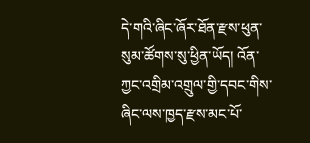དེ་གའི་ཞིང་ཞོར་ཐོན་རྫས་ཕུན་སུམ་ཚོགས་སུ་ཕྱིན་ཡོད། འོན་ཀྱང་འགྲིམ་འགྲུལ་གྱི་དབང་གིས་ཞིང་ལས་ཁྱད་རྫས་མང་པོ་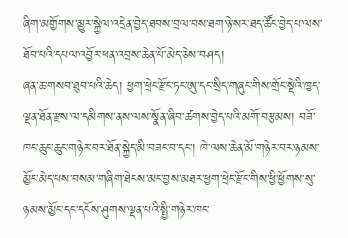ཞིག་མགྱོགས་མྱུར་སྐྱེལ་འདྲེན་བྱེད་ཐབས་བྲལ་བས་ཐག་ཉེ་སར་ཐད་ཚོང་བྱེད་པ་ལས་ཐོབ་པའི་དཔལ་འབྱོར་ཕན་འབྲས་ཆེན་པོ་མེད་ཅེས་བཤད།
ཞན་ཆ་གསབ་ཐུབ་པའི་ཆེད། ཕྱག་ཕྲེང་རྫོང་ཏང་ཨུ་དང་སྲིད་གཞུང་གིས་གྲོང་སྡེའི་ཁྱད་ལྡན་ཐོན་རྫས་ལ་དམིགས་ནས་ལས་སྣོན་ཞིབ་ཚགས་བྱེད་པའི་མགོ་བརྩམས། བཟོ་ཁང་ཆུང་ཆུང་གཉེར་བར་ཐོན་སྐྱེད་མི་བཟང་བ་དང་། ཁེ་ལས་ཆེན་མོ་གཉེར་བར་ཉམས་མྱོང་མེད་པས་བསམ་གཞིག་ཐེངས་མང་བྱས་མཐར་ཕྱག་ཕྲེང་རྫོང་གིས་ཕྱི་ཕྱོགས་སུ་ཉམས་མྱོང་དང་དངོས་ཤུགས་ལྡན་པའི་སྤྱི་གཉེར་ཁང་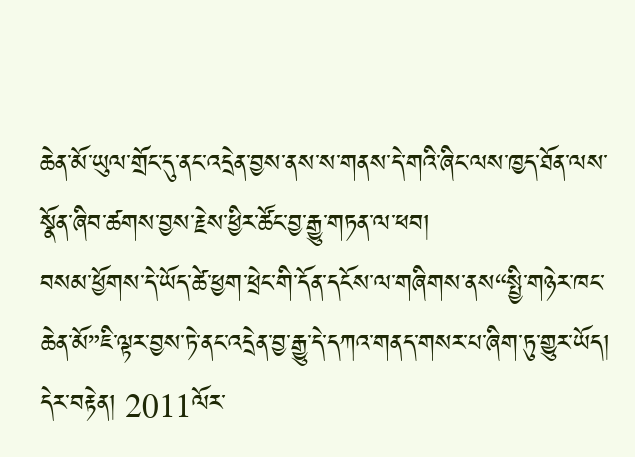ཆེན་མོ་ཡུལ་གྲོང་དུ་ནང་འདྲེན་བྱས་ནས་ས་གནས་དེ་གའི་ཞིང་ལས་ཁྱད་ཐོན་ལས་སྣོན་ཞིབ་ཚགས་བྱས་རྗེས་ཕྱིར་ཚོང་བྱ་རྒྱུ་གཏན་ལ་ཕབ།
བསམ་ཕྱོགས་དེ་ཡོད་ཚེ་ཕྱག་ཕྲེང་གི་དོན་དངོས་ལ་གཞིགས་ནས“སྤྱི་གཉེར་ཁང་ཆེན་མོ”ཇི་ལྟར་བྱས་ཏེ་ནང་འདྲེན་བྱ་རྒྱུ་དེ་དཀའ་གནད་གསར་པ་ཞིག་ཏུ་གྱུར་ཡོད། དེར་བརྟེན། 2011ལོར་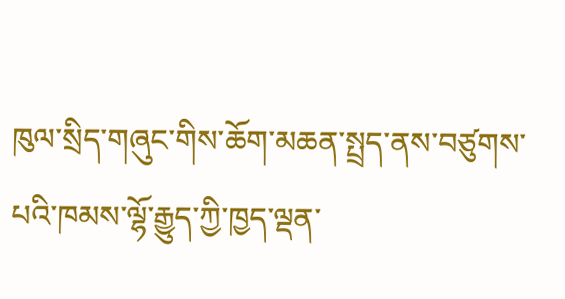ཁུལ་སྲིད་གཞུང་གིས་ཆོག་མཆན་སྤྲད་ནས་བཙུགས་པའི་ཁམས་ལྷོ་རྒྱུད་ཀྱི་ཁྱད་ལྡན་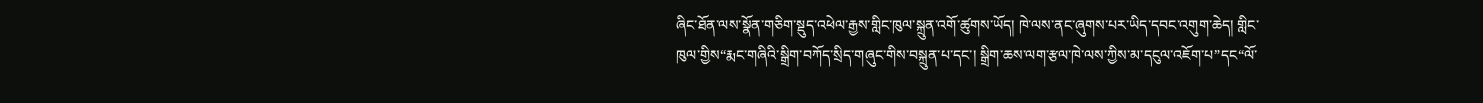ཞིང་ཐོན་ལས་སྣོན་གཅིག་སྡུད་འཕེལ་རྒྱས་གླིང་ཁུལ་སྐྲུན་འགོ་ཚུགས་ཡོད། ཁེ་ལས་ནང་ཞུགས་པར་ཡིད་དབང་འགུག་ཆེད། གླིང་ཁུལ་གྱིས“རྨང་གཞིའི་སྒྲིག་བཀོད་སྲིད་གཞུང་གིས་བསྐྲུན་པ་དང་། སྒྲིག་ཆས་ལག་རྩལ་ཁེ་ལས་ཀྱིས་མ་དངུལ་འཇོག་པ”དང“ལོ་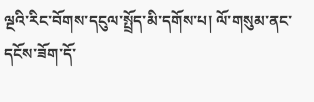ལྔའི་རིང་བོགས་དངུལ་སྤྲོད་མི་དགོས་པ། ལོ་གསུམ་ནང་དངོས་ཟོག་དོ་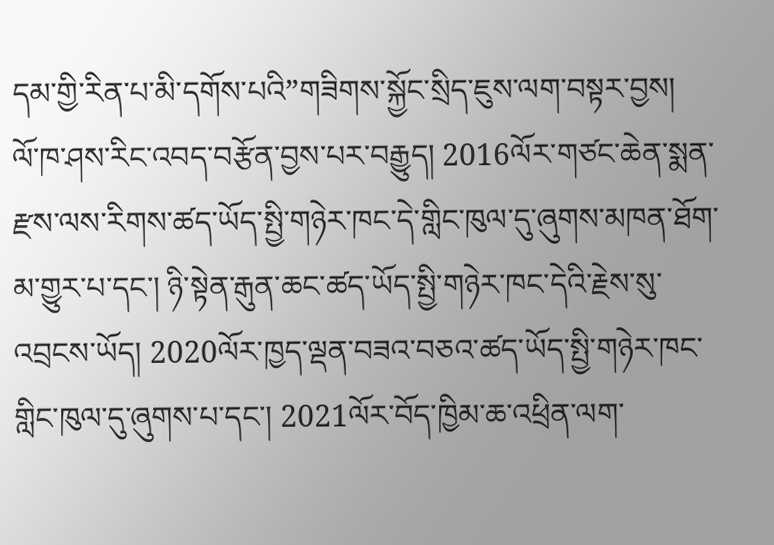དམ་གྱི་རིན་པ་མི་དགོས་པའི”གཟིགས་སྐྱོང་སྲིད་ཇུས་ལག་བསྟར་བྱས།
ལོ་ཁ་ཤས་རིང་འབད་བརྩོན་བྱས་པར་བརྒྱུད། 2016ལོར་གཙང་ཆེན་སྨན་རྫས་ལས་རིགས་ཚད་ཡོད་སྤྱི་གཉེར་ཁང་དེ་གླིང་ཁུལ་དུ་ཞུགས་མཁན་ཐོག་མ་གྱུར་པ་དང་། ཉི་སྟེན་རྒུན་ཆང་ཚད་ཡོད་སྤྱི་གཉེར་ཁང་དེའི་རྗེས་སུ་འབྲངས་ཡོད། 2020ལོར་ཁྱད་ལྡན་བཟའ་བཅའ་ཚད་ཡོད་སྤྱི་གཉེར་ཁང་གླིང་ཁུལ་དུ་ཞུགས་པ་དང་། 2021ལོར་བོད་ཁྱིམ་ཆ་འཕྲིན་ལག་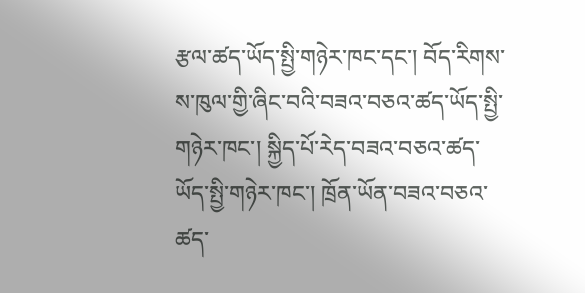རྩལ་ཚད་ཡོད་སྤྱི་གཉེར་ཁང་དང་། བོད་རིགས་ས་ཁུལ་གྱི་ཞིང་བའི་བཟའ་བཅའ་ཚད་ཡོད་སྤྱི་གཉེར་ཁང་། སྐྱིད་པོ་རེད་བཟའ་བཅའ་ཚད་ཡོད་སྤྱི་གཉེར་ཁང་། ཁྲོན་ཡོན་བཟའ་བཅའ་ཚད་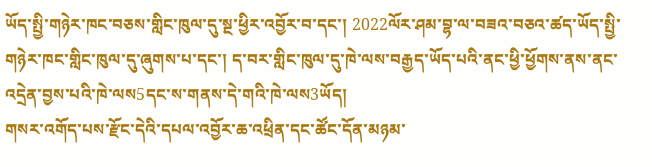ཡོད་སྤྱི་གཉེར་ཁང་བཅས་གླིང་ཁུལ་དུ་སྔ་ཕྱིར་འབྱོར་བ་དང་། 2022ལོར་ཤམ་བྷ་ལ་བཟའ་བཅའ་ཚད་ཡོད་སྤྱི་གཉེར་ཁང་གླིང་ཁུལ་དུ་ཞུགས་པ་དང་། ད་བར་གླིང་ཁུལ་དུ་ཁེ་ལས་བརྒྱད་ཡོད་པའི་ནང་ཕྱི་ཕྱོགས་ནས་ནང་འདྲེན་བྱས་པའི་ཁེ་ལས5དང་ས་གནས་དེ་གའི་ཁེ་ལས3ཡོད།
གསར་འགོད་པས་རྫོང་དེའི་དཔལ་འབྱོར་ཆ་འཕྲིན་དང་ཚོང་དོན་མཉམ་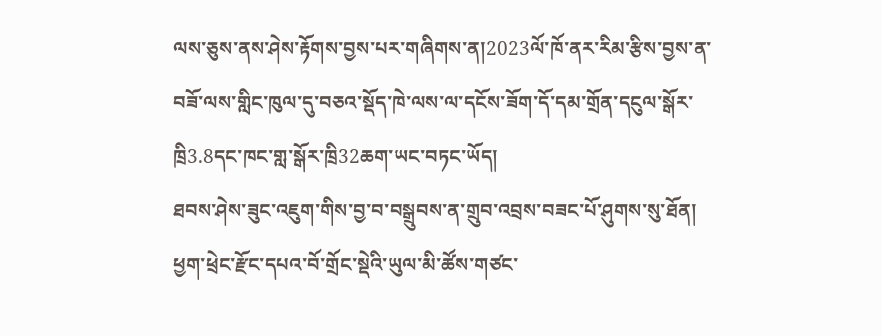ལས་ཅུས་ནས་ཤེས་རྟོགས་བྱས་པར་གཞིགས་ན།2023ལོ་ཁོ་ནར་རིམ་རྩིས་བྱས་ན་བཟོ་ལས་གླིང་ཁུལ་དུ་བཅའ་སྡོད་ཁེ་ལས་ལ་དངོས་ཟོག་དོ་དམ་གྲོན་དངུལ་སྒོར་ཁྲི3.8དང་ཁང་གླ་སྒོར་ཁྲི32ཆག་ཡང་བཏང་ཡོད།
ཐབས་ཤེས་ཟུང་འཇུག་གིས་བྱ་བ་བསྒྲུབས་ན་གྲུབ་འབྲས་བཟང་པོ་ཤུགས་སུ་ཐོན།
ཕྱག་ཕྲེང་རྫོང་དཔའ་བོ་གྲོང་སྡེའི་ཡུལ་མི་ཚོས་གཙང་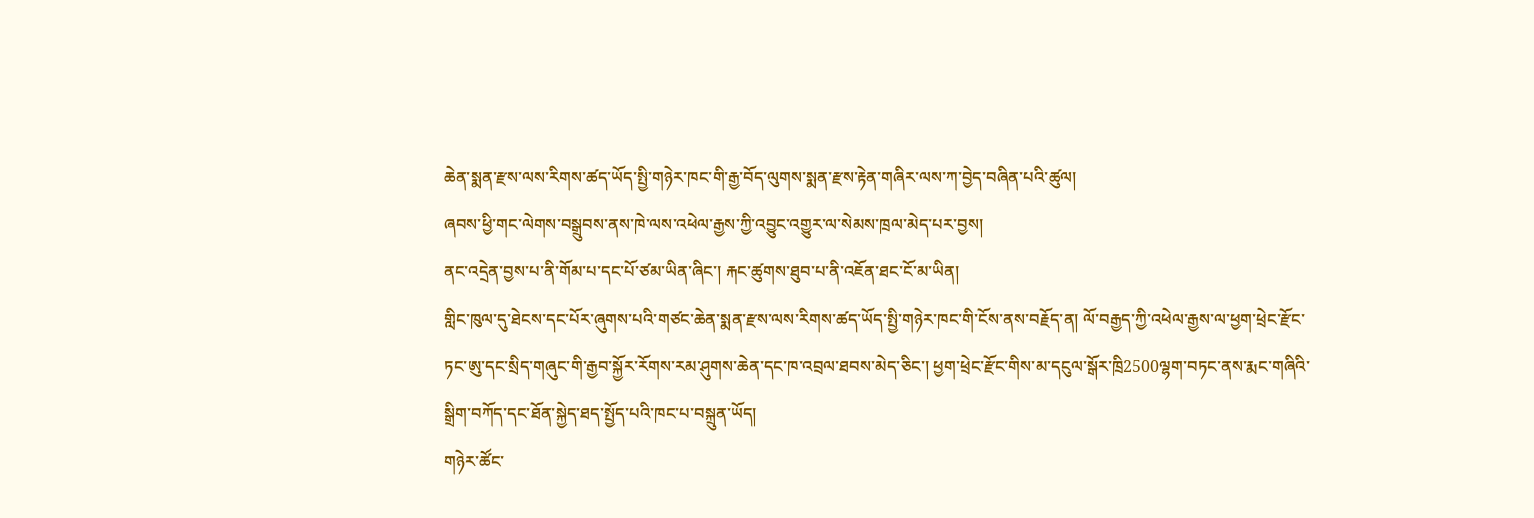ཆེན་སྨན་རྫས་ལས་རིགས་ཚད་ཡོད་སྤྱི་གཉེར་ཁང་གི་རྒྱ་བོད་ལུགས་སྨན་རྫས་རྟེན་གཞིར་ལས་ཀ་བྱེད་བཞིན་པའི་ཚུལ།
ཞབས་ཕྱི་གང་ལེགས་བསྒྲུབས་ནས་ཁེ་ལས་འཕེལ་རྒྱས་ཀྱི་འབྱུང་འགྱུར་ལ་སེམས་ཁྲལ་མེད་པར་བྱས།
ནང་འདྲེན་བྱས་པ་ནི་གོམ་པ་དང་པོ་ཙམ་ཡིན་ཞིང་། རྐང་ཚུགས་ཐུབ་པ་ནི་འཇོན་ཐང་ངོ་མ་ཡིན།
གླིང་ཁུལ་དུ་ཐེངས་དང་པོར་ཞུགས་པའི་གཙང་ཆེན་སྨན་རྫས་ལས་རིགས་ཚད་ཡོད་སྤྱི་གཉེར་ཁང་གི་ངོས་ནས་བརྗོད་ན། ལོ་བརྒྱད་ཀྱི་འཕེལ་རྒྱས་ལ་ཕྱག་ཕྲེང་རྫོང་ཏང་ཨུ་དང་སྲིད་གཞུང་གི་རྒྱབ་སྐྱོར་རོགས་རམ་ཤུགས་ཆེན་དང་ཁ་འབྲལ་ཐབས་མེད་ཅིང་། ཕྱག་ཕྲེང་རྫོང་གིས་མ་དངུལ་སྒོར་ཁྲི2500ལྷག་བཏང་ནས་རྨང་གཞིའི་སྒྲིག་བཀོད་དང་ཐོན་སྐྱེད་ཐད་སྤྱོད་པའི་ཁང་པ་བསྐྲུན་ཡོད།
གཉེར་ཚོང་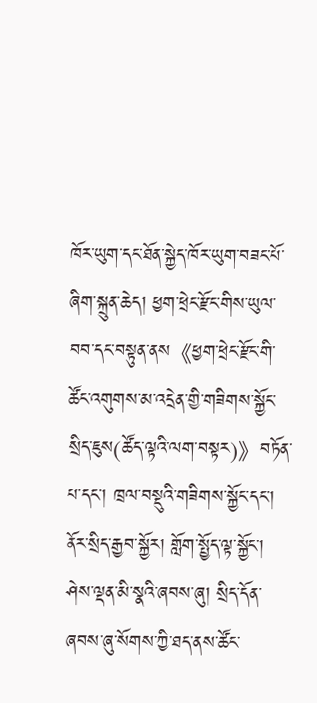ཁོར་ཡུག་དང་ཐོན་སྐྱེད་ཁོར་ཡུག་བཟང་པོ་ཞིག་སྐྲུན་ཆེད། ཕྱག་ཕྲེང་རྫོང་གིས་ཡུལ་བབ་དང་བསྟུན་ནས《ཕྱག་ཕྲེང་རྫོང་གི་ཚོང་འགུགས་མ་འདྲེན་གྱི་གཟིགས་སྐྱོང་སྲིད་ཇུས(ཚོད་ལྟའི་ལག་བསྟར)》བཏོན་པ་དང་། ཁྲལ་བསྡུའི་གཟིགས་སྐྱོང་དང་། ནོར་སྲིད་རྒྱབ་སྐྱོར། གློག་སྤྱོད་ལྟ་སྐྱོང་། ཤེས་ལྡན་མི་སྣའི་ཞབས་ཞུ། སྲིད་དོན་ཞབས་ཞུ་སོགས་ཀྱི་ཐད་ནས་ཚོང་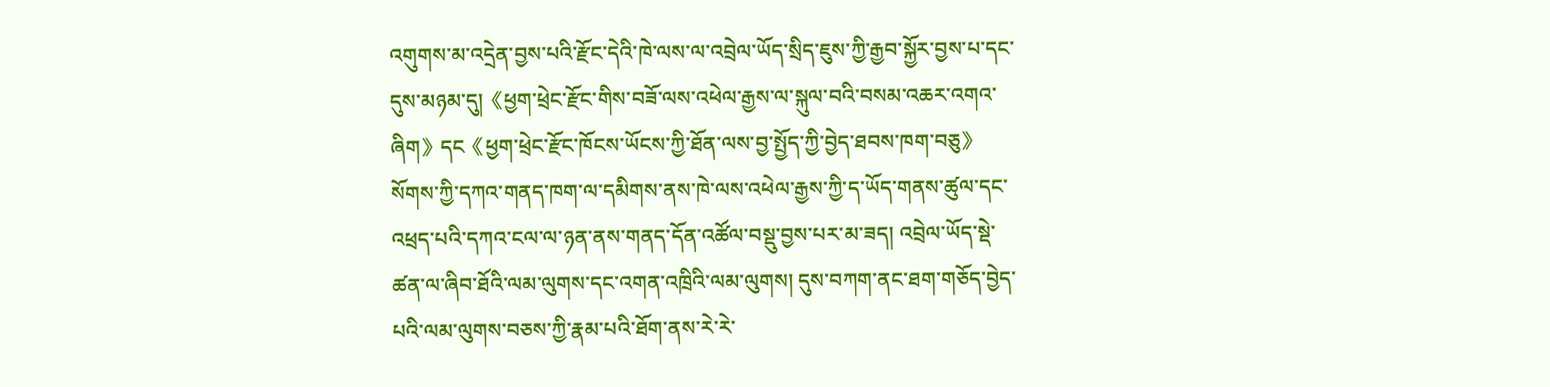འགུགས་མ་འདྲེན་བྱས་པའི་རྫོང་དེའི་ཁེ་ལས་ལ་འབྲེལ་ཡོད་སྲིད་ཇུས་ཀྱི་རྒྱབ་སྐྱོར་བྱས་པ་དང་དུས་མཉམ་དུ།《ཕྱག་ཕྲེང་རྫོང་གིས་བཟོ་ལས་འཕེལ་རྒྱས་ལ་སྐུལ་བའི་བསམ་འཆར་འགའ་ཞིག》དང《ཕྱག་ཕྲེང་རྫོང་ཁོངས་ཡོངས་ཀྱི་ཐོན་ལས་བྱ་སྤྱོད་ཀྱི་བྱེད་ཐབས་ཁག་བཅུ》སོགས་ཀྱི་དཀའ་གནད་ཁག་ལ་དམིགས་ནས་ཁེ་ལས་འཕེལ་རྒྱས་ཀྱི་ད་ཡོད་གནས་ཚུལ་དང་འཕྲད་པའི་དཀའ་ངལ་ལ་ཉན་ནས་གནད་དོན་འཚོལ་བསྡུ་བྱས་པར་མ་ཟད། འབྲེལ་ཡོད་སྡེ་ཚན་ལ་ཞིབ་ཐོའི་ལམ་ལུགས་དང་འགན་འཁྲིའི་ལམ་ལུགས། དུས་བཀག་ནང་ཐག་གཅོད་བྱེད་པའི་ལམ་ལུགས་བཅས་ཀྱི་རྣམ་པའི་ཐོག་ནས་རེ་རེ་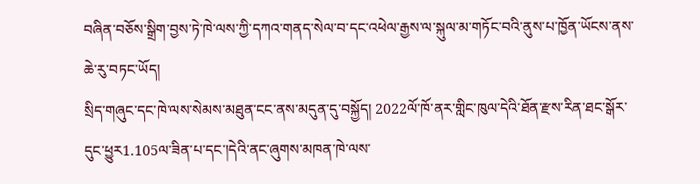བཞིན་བཅོས་སྒྲིག་བྱས་ཏེ་ཁེ་ལས་ཀྱི་དཀའ་གནད་སེལ་བ་དང་འཕེལ་རྒྱས་ལ་སྐུལ་མ་གཏོང་བའི་ནུས་པ་ཁྱོན་ཡོངས་ནས་ཆེ་རུ་བཏང་ཡོད།
སྲིད་གཞུང་དང་ཁེ་ལས་སེམས་མཐུན་ངང་ནས་མདུན་དུ་བསྐྱོད། 2022ལོ་ཁོ་ནར་གླིང་ཁུལ་དེའི་ཐོན་རྫས་རིན་ཐང་སྒོར་དུང་ཕྱུར1.105ལ་ཟིན་པ་དང་།དེའི་ནང་ཞུགས་མཁན་ཁེ་ལས་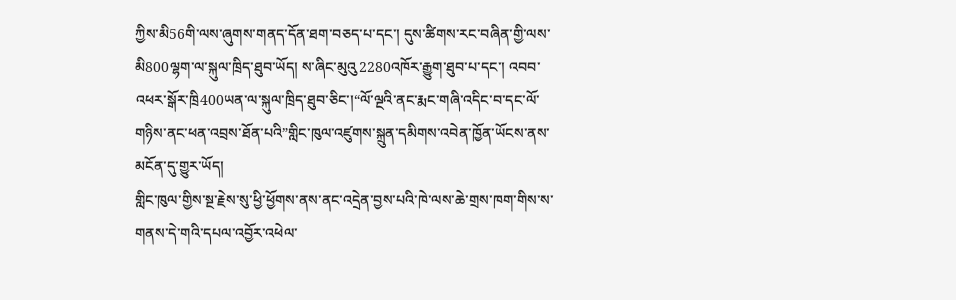ཀྱིས་མི56གི་ལས་ཞུགས་གནད་དོན་ཐག་བཅད་པ་དང་། དུས་ཚིགས་རང་བཞིན་གྱི་ལས་མི800ལྷག་ལ་སྐུལ་ཁྲིད་ཐུབ་ཡོད། ས་ཞིང་མུའུ2280འཁོར་རྒྱུག་ཐུབ་པ་དང་། འབབ་འཕར་སྒོར་ཁྲི400ཡན་ལ་སྐུལ་ཁྲིད་ཐུབ་ཅིང་།“ལོ་ལྔའི་ནང་རྨང་གཞི་འདིང་བ་དང་ལོ་གཉིས་ནང་ཕན་འབྲས་ཐོན་པའི”གླིང་ཁུལ་འཛུགས་སྐྲུན་དམིགས་འབེན་ཁྱོན་ཡོངས་ནས་མངོན་དུ་གྱུར་ཡོད།
གླིང་ཁུལ་གྱིས་སྔ་རྗེས་སུ་ཕྱི་ཕྱོགས་ནས་ནང་འདྲེན་བྱས་པའི་ཁེ་ལས་ཆེ་གྲས་ཁག་གིས་ས་གནས་དེ་གའི་དཔལ་འབྱོར་འཕེལ་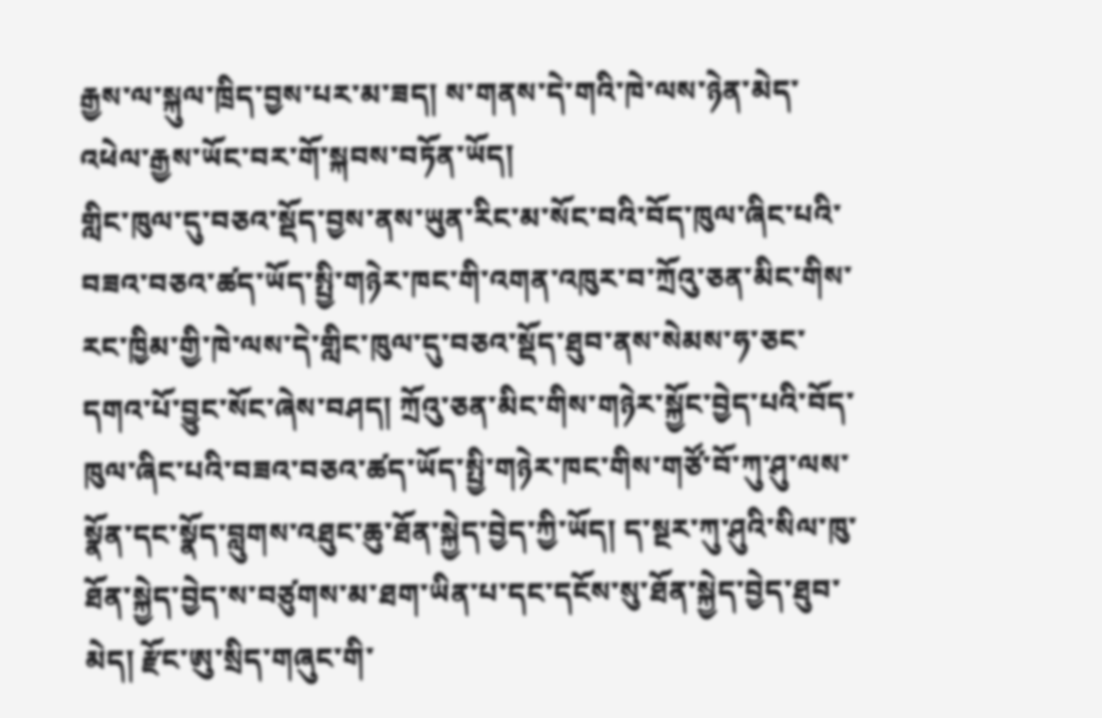རྒྱས་ལ་སྐུལ་ཁྲིད་བྱས་པར་མ་ཟད། ས་གནས་དེ་གའི་ཁེ་ལས་ཉེན་མེད་འཕེལ་རྒྱས་ཡོང་བར་གོ་སྐབས་བཏོན་ཡོད།
གླིང་ཁུལ་དུ་བཅའ་སྡོད་བྱས་ནས་ཡུན་རིང་མ་སོང་བའི་བོད་ཁུལ་ཞིང་པའི་བཟའ་བཅའ་ཚད་ཡོད་སྤྱི་གཉེར་ཁང་གི་འགན་འཁུར་བ་ཀྲོའུ་ཅན་མིང་གིས་རང་ཁྱིམ་གྱི་ཁེ་ལས་དེ་གླིང་ཁུལ་དུ་བཅའ་སྡོད་ཐུབ་ནས་སེམས་ཧ་ཅང་དགའ་པོ་བྱུང་སོང་ཞེས་བཤད། ཀྲོའུ་ཅན་མིང་གིས་གཉེར་སྐྱོང་བྱེད་པའི་བོད་ཁུལ་ཞིང་པའི་བཟའ་བཅའ་ཚད་ཡོད་སྤྱི་གཉེར་ཁང་གིས་གཙོ་བོ་ཀུ་ཤུ་ལས་སྣོན་དང་སྣོད་བླུགས་འཐུང་ཆུ་ཐོན་སྐྱེད་བྱེད་ཀྱི་ཡོད། ད་སྔར་ཀུ་ཤུའི་སིལ་ཁུ་ཐོན་སྐྱེད་བྱེད་ས་བཙུགས་མ་ཐག་ཡིན་པ་དང་དངོས་སུ་ཐོན་སྐྱེད་བྱེད་ཐུབ་མེད། རྫོང་ཨུ་སྲིད་གཞུང་གི་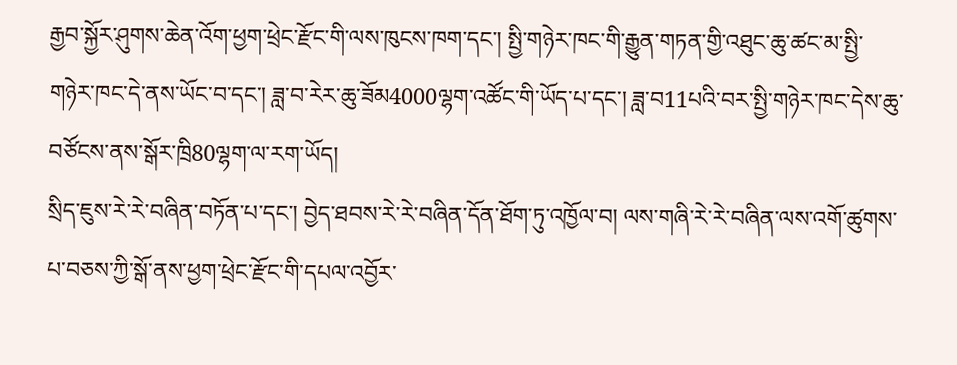རྒྱབ་སྐྱོར་ཤུགས་ཆེན་འོག་ཕྱག་ཕྲེང་རྫོང་གི་ལས་ཁུངས་ཁག་དང་། སྤྱི་གཉེར་ཁང་གི་རྒྱུན་གཏན་གྱི་འཐུང་ཆུ་ཚང་མ་སྤྱི་གཉེར་ཁང་དེ་ནས་ཡོང་བ་དང་། ཟླ་བ་རེར་ཆུ་ཟོམ4000ལྷག་འཚོང་གི་ཡོད་པ་དང་། ཟླ་བ11པའི་བར་སྤྱི་གཉེར་ཁང་དེས་ཆུ་བཙོངས་ནས་སྒོར་ཁྲི80ལྷག་ལ་རག་ཡོད།
སྲིད་ཇུས་རེ་རེ་བཞིན་བཏོན་པ་དང་། བྱེད་ཐབས་རེ་རེ་བཞིན་དོན་ཐོག་ཏུ་འཁྱོལ་བ། ལས་གཞི་རེ་རེ་བཞིན་ལས་འགོ་ཚུགས་པ་བཅས་ཀྱི་སྒོ་ནས་ཕྱག་ཕྲེང་རྫོང་གི་དཔལ་འབྱོར་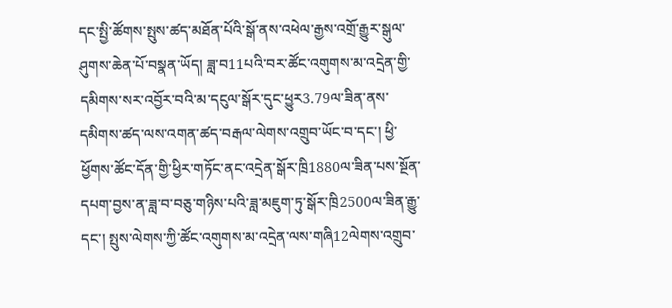དང་སྤྱི་ཚོགས་སྤུས་ཚད་མཐོན་པོའི་སྒོ་ནས་འཕེལ་རྒྱས་འགྲོ་རྒྱུར་སྒུལ་ཤུགས་ཆེན་པོ་བསྣན་ཡོད། ཟླ་བ11པའི་བར་ཚོང་འགུགས་མ་འདྲེན་གྱི་དམིགས་སར་འབྱོར་བའི་མ་དངུལ་སྒོར་དུང་ཕྱུར3.79ལ་ཟིན་ནས་དམིགས་ཚད་ལས་འགན་ཚད་བརྒལ་ལེགས་འགྲུབ་ཡོང་བ་དང་། ཕྱི་ཕྱོགས་ཚོང་དོན་གྱི་ཕྱིར་གཏོང་ནང་འདྲེན་སྒོར་ཁྲི1880ལ་ཟིན་པས་སྔོན་དཔག་བྱས་ན་ཟླ་བ་བཅུ་གཉིས་པའི་ཟླ་མཇུག་ཏུ་སྒོར་ཁྲི2500ལ་ཟིན་རྒྱུ་དང་། སྤུས་ལེགས་ཀྱི་ཚོང་འགུགས་མ་འདྲེན་ལས་གཞི12ལེགས་འགྲུབ་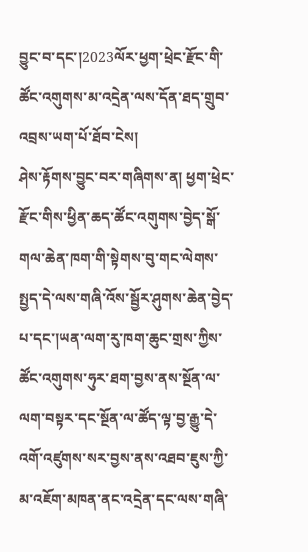བྱུང་བ་དང་།2023ལོར་ཕྱག་ཕྲེང་རྫོང་གི་ཚོང་འགུགས་མ་འདྲེན་ལས་དོན་ཐད་གྲུབ་འབྲས་ཡག་པོ་ཐོབ་ངེས།
ཤེས་རྟོགས་བྱུང་བར་གཞིགས་ན། ཕྱག་ཕྲེང་རྫོང་གིས་ཕྱིན་ཆད་ཚོང་འགུགས་བྱེད་སྒོ་གལ་ཆེན་ཁག་གི་སྟེགས་བུ་གང་ལེགས་སྤྱད་དེ་ལས་གཞི་འོས་སྦྱོར་ཤུགས་ཆེན་བྱེད་པ་དང་།ཡན་ལག་རུ་ཁག་ཆུང་གྲས་ཀྱིས་ཚོང་འགུགས་ཧུར་ཐག་བྱས་ནས་སྔོན་ལ་ལག་བསྟར་དང་སྔོན་ལ་ཚོད་ལྟ་བྱ་རྒྱུ་དེ་འགོ་འཛུགས་སར་བྱས་ནས་འཐབ་ཇུས་ཀྱི་མ་འཇོག་མཁན་ནང་འདྲེན་དང་ལས་གཞི་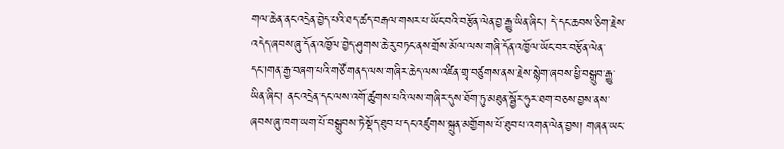གལ་ཆེན་ནང་འདྲེན་བྱེད་པའི་ཐད་ཚད་བརྒལ་གསར་པ་ཡོང་བའི་བརྩོན་ལེན་བྱ་རྒྱུ་ཡིན་ཞིང་། དེ་དང་ཆབས་ཅིག་རྗེས་འདེད་ཞབས་ཞུ་དོན་འཁྱོལ་བྱེད་ཤུགས་ཆེ་རུ་བཏང་ནས་གྲོས་མོལ་ལས་གཞི་དོན་འཁྱོལ་ཡོང་བར་བརྩོན་ལེན་དང་།གན་རྒྱ་བཞག་པའི་གཙོ་གནད་ལས་གཞིར་ཆེད་ལས་འཛིན་གྲྭ་བཙུགས་ནས་རྗེས་སྙེག་ཞབས་ཕྱི་བསྒྲུབ་རྒྱུ་ཡིན་ཞིང་། ནང་འདྲེན་དང་ལས་འགོ་ཚུགས་པའི་ལས་གཞིར་དུས་ཐོག་ཏུ་མཐུན་སྦྱོར་ཧུར་ཐག་བཅས་བྱས་ནས་ཞབས་ཞུ་ཁག་ཡག་པོ་བསྒྲུབས་ཏེ་སྡོད་ཐུབ་པ་དང་འཛུགས་སྐྲུན་མགྱོགས་པོ་ཐུབ་པ་འགན་ལེན་བྱས། གཞན་ཡང་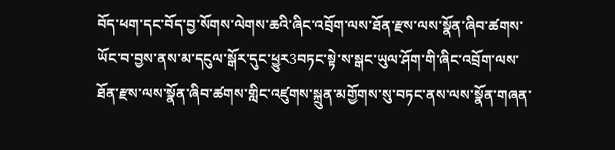བོད་ཕག་དང་བོད་བྱ་སོགས་ལེགས་ཆའི་ཞིང་འབྲོག་ལས་ཐོན་རྫས་ལས་སྣོན་ཞིབ་ཚགས་ཡོང་བ་བྱས་ནས་མ་དངུལ་སྒོར་དུང་ཕྱུར3བཏང་སྟེ་ས་སྒང་ཡུལ་ཤོག་གི་ཞིང་འབྲོག་ལས་ཐོན་རྫས་ལས་སྣོན་ཞིབ་ཚགས་གླིང་འཛུགས་སྐྲུན་མགྱོགས་སུ་བཏང་ནས་ལས་སྣོན་གཞན་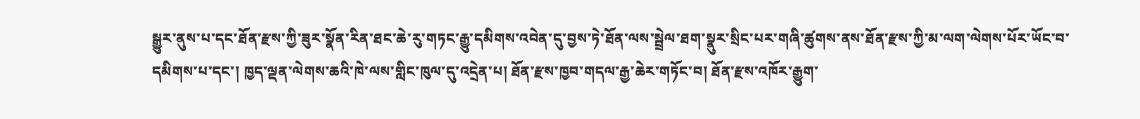སྒྱུར་ནུས་པ་དང་ཐོན་རྫས་ཀྱི་ཟུར་སྣོན་རིན་ཐང་ཆེ་རུ་གཏང་རྒྱུ་དམིགས་འབེན་དུ་བྱས་ཏེ་ཐོན་ལས་སྦྲེལ་ཐག་སྣུར་སྲིང་པར་གཞི་ཚུགས་ནས་ཐོན་རྫས་ཀྱི་མ་ལག་ལེགས་པོར་ཡོང་བ་དམིགས་པ་དང་། ཁྱད་ལྡན་ལེགས་ཆའི་ཁེ་ལས་གླིང་ཁུལ་དུ་འདྲེན་པ། ཐོན་རྫས་ཁྱབ་གདལ་རྒྱ་ཆེར་གཏོང་བ། ཐོན་རྫས་འཁོར་རྒྱུག་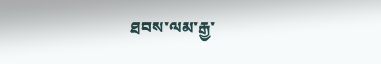ཐབས་ལམ་རྒྱ་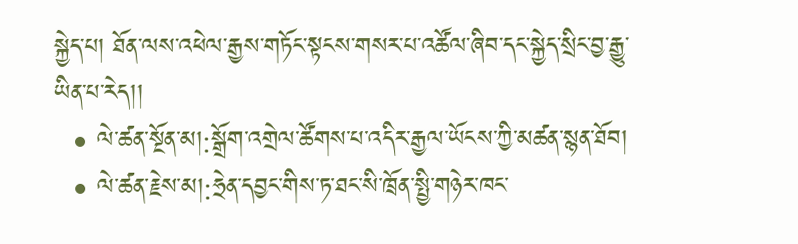སྐྱེད་པ། ཐོན་ལས་འཕེལ་རྒྱས་གཏོང་སྟངས་གསར་པ་འཚོལ་ཞིབ་དང་སྐྱེད་སྲིང་བྱ་རྒྱུ་ཡིན་པ་རེད།།
  • ལེ་ཚན་སྔོན་མ།:སྒྲོག་འགྲེལ་ཚོགས་པ་འདིར་རྒྱལ་ཡོངས་ཀྱི་མཚན་སྙན་ཐོབ།
  • ལེ་ཚན་རྗེས་མ།:ཧྲེན་དབྱང་གིས་ཏ་ཐང་སི་ཁྲོན་སྤྱི་གཉེར་ཁང་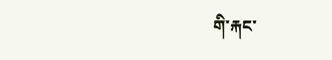གི་རྐང་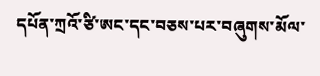དཔོན་ཀྲའོ་ཙི་ཨང་དང་བཅས་པར་བཞུགས་མོལ་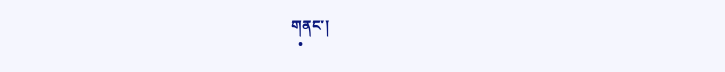གནང་།
  •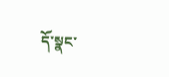དོ་སྣང་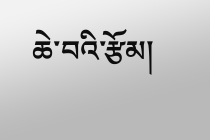ཆེ་བའི་རྩོམ།